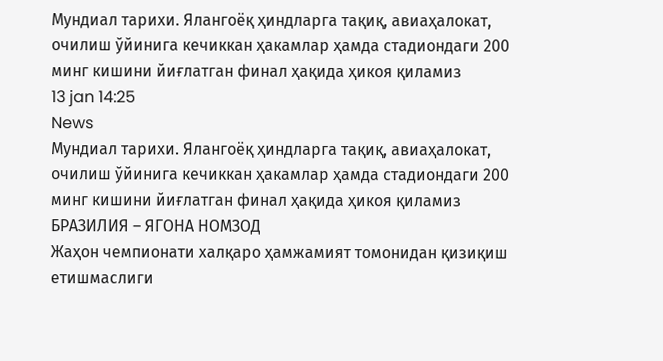Мундиал тарихи. Ялангоёқ ҳиндларга тақиқ, авиаҳалокат, очилиш ўйинига кечиккан ҳакамлар ҳамда стадиондаги 200 минг кишини йиғлатган финал ҳақида ҳикоя қиламиз
13 jan 14:25
News
Мундиал тарихи. Ялангоёқ ҳиндларга тақиқ, авиаҳалокат, очилиш ўйинига кечиккан ҳакамлар ҳамда стадиондаги 200 минг кишини йиғлатган финал ҳақида ҳикоя қиламиз
БРАЗИЛИЯ – ЯГОНА НОМЗОД
Жаҳон чемпионати халқаро ҳамжамият томонидан қизиқиш етишмаслиги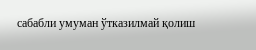сабабли умуман ўтказилмай қолиш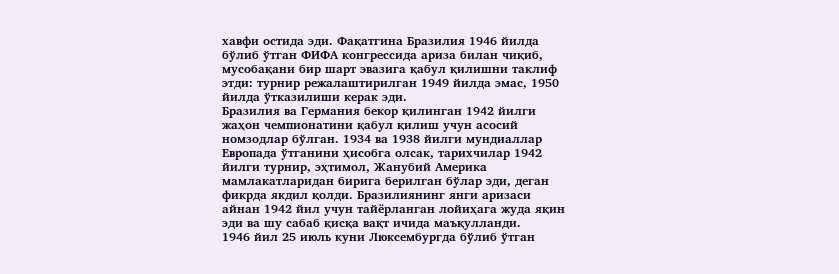хавфи остида эди. Фақатгина Бразилия 1946 йилда бўлиб ўтган ФИФА конгрессида ариза билан чиқиб, мусобақани бир шарт эвазига қабул қилишни таклиф этди: турнир режалаштирилган 1949 йилда эмас, 1950 йилда ўтказилиши керак эди.
Бразилия ва Германия бекор қилинган 1942 йилги жаҳон чемпионатини қабул қилиш учун асосий номзодлар бўлган. 1934 ва 1938 йилги мундиаллар Европада ўтганини ҳисобга олсак, тарихчилар 1942 йилги турнир, эҳтимол, Жанубий Америка мамлакатларидан бирига берилган бўлар эди, деган фикрда якдил қолди. Бразилиянинг янги аризаси айнан 1942 йил учун тайёрланган лойиҳага жуда яқин эди ва шу сабаб қисқа вақт ичида маъқулланди.
1946 йил 25 июль куни Люксембургда бўлиб ўтган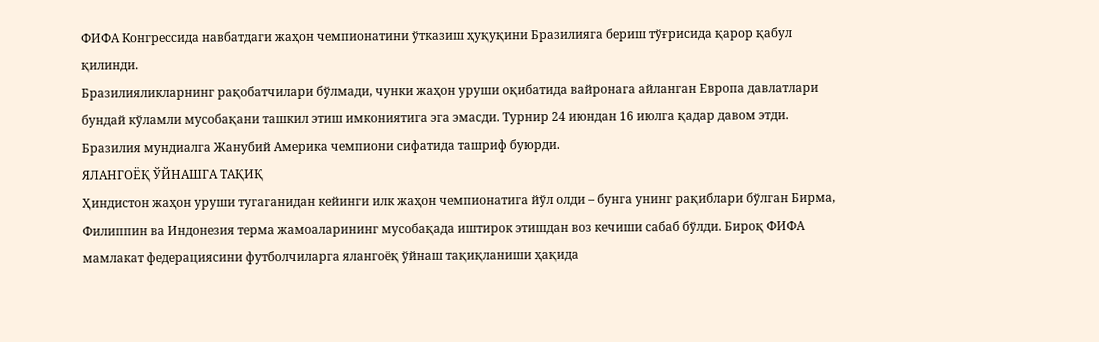ФИФА Конгрессида навбатдаги жаҳон чемпионатини ўтказиш ҳуқуқини Бразилияга бериш тўғрисида қарор қабул қилинди.
Бразилияликларнинг рақобатчилари бўлмади, чунки жаҳон уруши оқибатида вайронага айланган Европа давлатлари бундай кўламли мусобақани ташкил этиш имкониятига эга эмасди. Турнир 24 июндан 16 июлга қадар давом этди. Бразилия мундиалга Жанубий Америка чемпиони сифатида ташриф буюрди.
ЯЛАНГОЁҚ ЎЙНАШГА ТАҚИҚ
Ҳиндистон жаҳон уруши тугаганидан кейинги илк жаҳон чемпионатига йўл олди – бунга унинг рақиблари бўлган Бирма, Филиппин ва Индонезия терма жамоаларининг мусобақада иштирок этишдан воз кечиши сабаб бўлди. Бироқ ФИФА мамлакат федерациясини футболчиларга ялангоёқ ўйнаш тақиқланиши ҳақида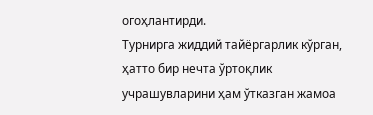огоҳлантирди.
Турнирга жиддий тайёргарлик кўрган, ҳатто бир нечта ўртоқлик учрашувларини ҳам ўтказган жамоа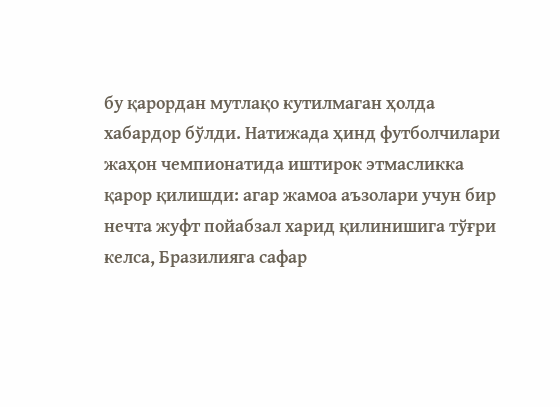бу қарордан мутлақо кутилмаган ҳолда хабардор бўлди. Натижада ҳинд футболчилари жаҳон чемпионатида иштирок этмасликка қарор қилишди: агар жамоа аъзолари учун бир нечта жуфт пойабзал харид қилинишига тўғри келса, Бразилияга сафар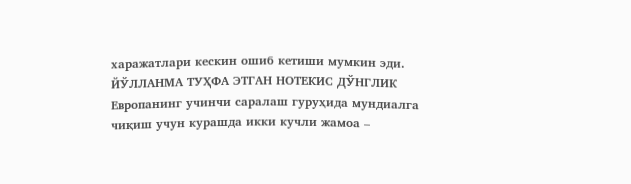харажатлари кескин ошиб кетиши мумкин эди.
ЙЎЛЛАНМА ТУҲФА ЭТГАН НОТЕКИС ДЎНГЛИК
Европанинг учинчи саралаш гуруҳида мундиалга чиқиш учун курашда икки кучли жамоа –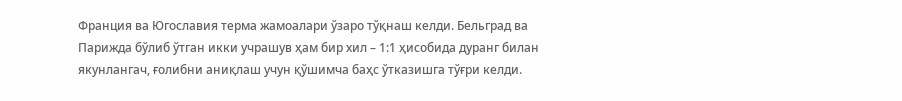Франция ва Югославия терма жамоалари ўзаро тўқнаш келди. Бельград ва Парижда бўлиб ўтган икки учрашув ҳам бир хил – 1:1 ҳисобида дуранг билан якунлангач, ғолибни аниқлаш учун қўшимча баҳс ўтказишга тўғри келди.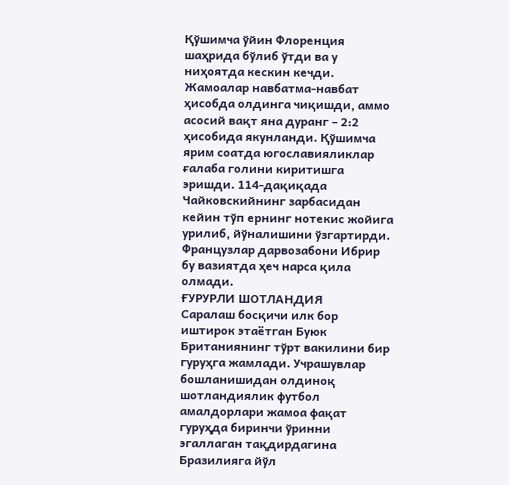Қўшимча ўйин Флоренция шаҳрида бўлиб ўтди ва у ниҳоятда кескин кечди. Жамоалар навбатма-навбат ҳисобда олдинга чиқишди, аммо асосий вақт яна дуранг – 2:2 ҳисобида якунланди. Қўшимча ярим соатда югославияликлар ғалаба голини киритишга эришди. 114-дақиқада Чайковскийнинг зарбасидан кейин тўп ернинг нотекис жойига урилиб, йўналишини ўзгартирди. Французлар дарвозабони Ибрир бу вазиятда ҳеч нарса қила олмади.
ҒУРУРЛИ ШОТЛАНДИЯ
Саралаш босқичи илк бор иштирок этаётган Буюк Британиянинг тўрт вакилини бир гуруҳга жамлади. Учрашувлар бошланишидан олдиноқ шотландиялик футбол амалдорлари жамоа фақат гуруҳда биринчи ўринни эгаллаган тақдирдагина Бразилияга йўл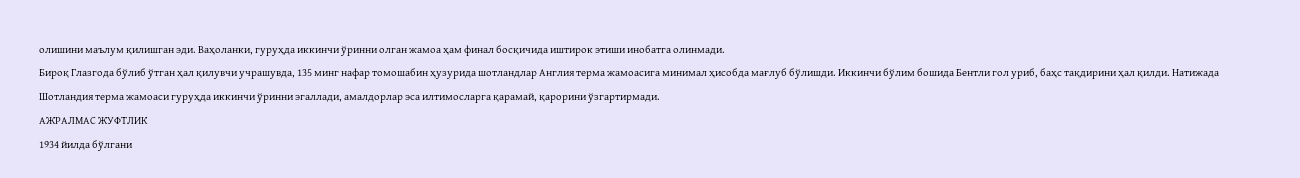олишини маълум қилишган эди. Ваҳоланки, гуруҳда иккинчи ўринни олган жамоа ҳам финал босқичида иштирок этиши инобатга олинмади.
Бироқ Глазгода бўлиб ўтган ҳал қилувчи учрашувда, 135 минг нафар томошабин ҳузурида шотландлар Англия терма жамоасига минимал ҳисобда мағлуб бўлишди. Иккинчи бўлим бошида Бентли гол уриб, баҳс тақдирини ҳал қилди. Натижада Шотландия терма жамоаси гуруҳда иккинчи ўринни эгаллади, амалдорлар эса илтимосларга қарамай, қарорини ўзгартирмади.
АЖРАЛМАС ЖУФТЛИК
1934 йилда бўлгани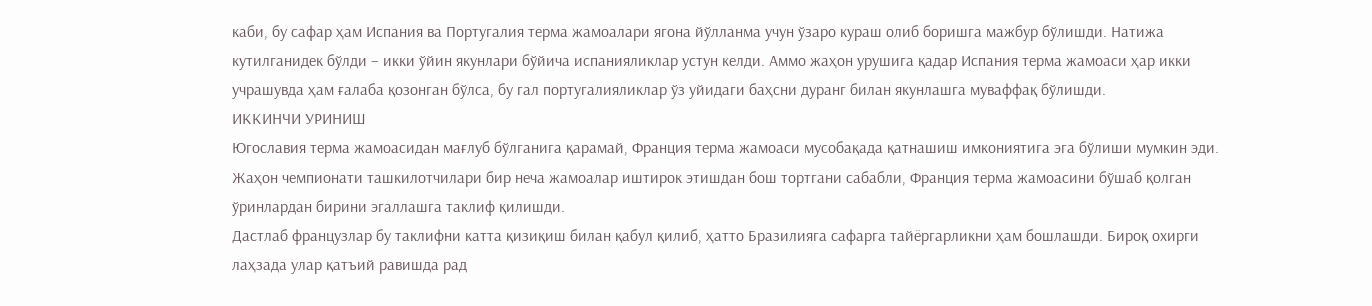каби, бу сафар ҳам Испания ва Португалия терма жамоалари ягона йўлланма учун ўзаро кураш олиб боришга мажбур бўлишди. Натижа кутилганидек бўлди – икки ўйин якунлари бўйича испанияликлар устун келди. Аммо жаҳон урушига қадар Испания терма жамоаси ҳар икки учрашувда ҳам ғалаба қозонган бўлса, бу гал португалияликлар ўз уйидаги баҳсни дуранг билан якунлашга муваффақ бўлишди.
ИККИНЧИ УРИНИШ
Югославия терма жамоасидан мағлуб бўлганига қарамай, Франция терма жамоаси мусобақада қатнашиш имкониятига эга бўлиши мумкин эди. Жаҳон чемпионати ташкилотчилари бир неча жамоалар иштирок этишдан бош тортгани сабабли, Франция терма жамоасини бўшаб қолган ўринлардан бирини эгаллашга таклиф қилишди.
Дастлаб французлар бу таклифни катта қизиқиш билан қабул қилиб, ҳатто Бразилияга сафарга тайёргарликни ҳам бошлашди. Бироқ охирги лаҳзада улар қатъий равишда рад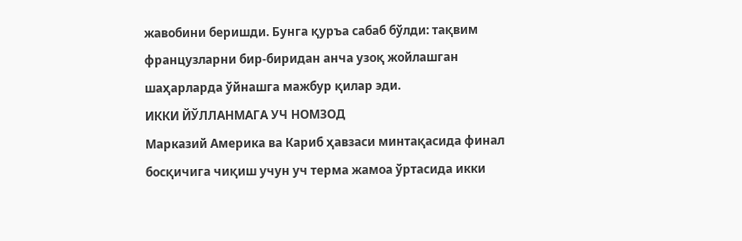жавобини беришди. Бунга қуръа сабаб бўлди: тақвим французларни бир-биридан анча узоқ жойлашган шаҳарларда ўйнашга мажбур қилар эди.
ИККИ ЙЎЛЛАНМАГА УЧ НОМЗОД
Марказий Америка ва Кариб ҳавзаси минтақасида финал босқичига чиқиш учун уч терма жамоа ўртасида икки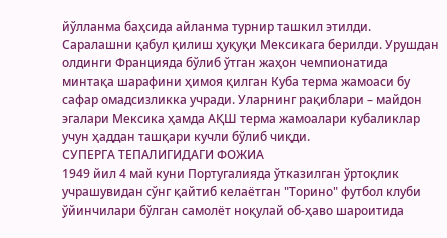йўлланма баҳсида айланма турнир ташкил этилди. Саралашни қабул қилиш ҳуқуқи Мексикага берилди. Урушдан олдинги Францияда бўлиб ўтган жаҳон чемпионатида минтақа шарафини ҳимоя қилган Куба терма жамоаси бу сафар омадсизликка учради. Уларнинг рақиблари – майдон эгалари Мексика ҳамда АҚШ терма жамоалари кубаликлар учун ҳаддан ташқари кучли бўлиб чиқди.
СУПЕРГА ТЕПАЛИГИДАГИ ФОЖИА
1949 йил 4 май куни Португалияда ўтказилган ўртоқлик учрашувидан сўнг қайтиб келаётган "Торино" футбол клуби ўйинчилари бўлган самолёт ноқулай об-ҳаво шароитида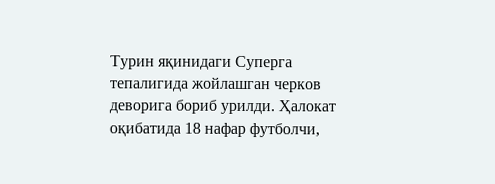Турин яқинидаги Суперга тепалигида жойлашган черков деворига бориб урилди. Ҳалокат оқибатида 18 нафар футболчи,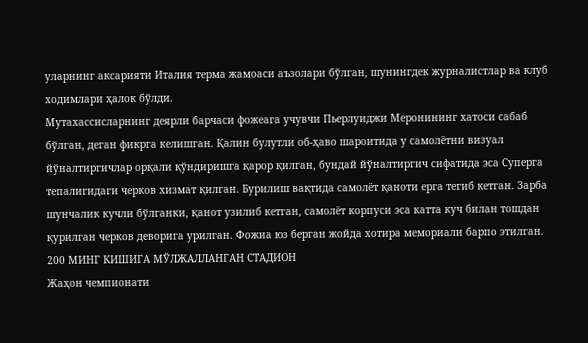уларнинг аксарияти Италия терма жамоаси аъзолари бўлган, шунингдек журналистлар ва клуб ходимлари ҳалок бўлди.
Мутахассисларнинг деярли барчаси фожеага учувчи Пьерлуиджи Меронининг хатоси сабаб бўлган, деган фикрга келишган. Қалин булутли об-ҳаво шароитида у самолётни визуал йўналтиргичлар орқали қўндиришга қарор қилган, бундай йўналтиргич сифатида эса Суперга тепалигидаги черков хизмат қилган. Бурилиш вақтида самолёт қаноти ерга тегиб кетган. Зарба шунчалик кучли бўлганки, қанот узилиб кетган, самолёт корпуси эса катта куч билан тошдан қурилган черков деворига урилган. Фожиа юз берган жойда хотира мемориали барпо этилган.
200 МИНГ КИШИГА МЎЛЖАЛЛАНГАН СТАДИОН
Жаҳон чемпионати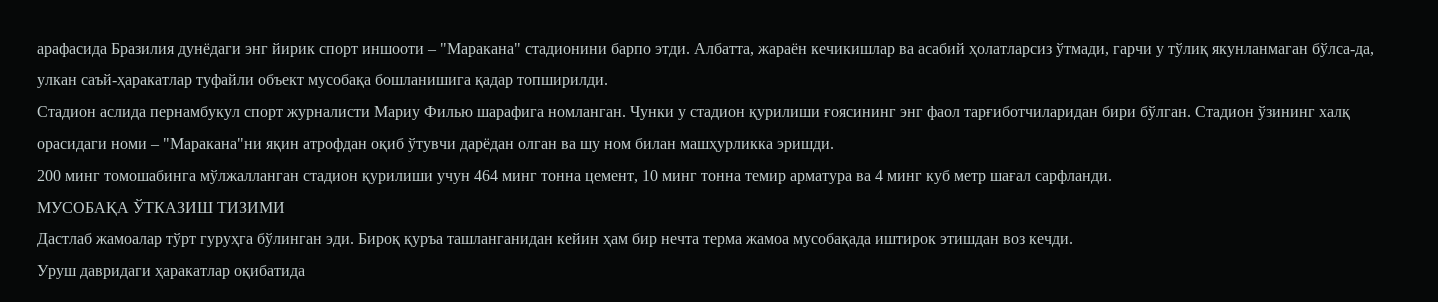арафасида Бразилия дунёдаги энг йирик спорт иншооти – "Маракана" стадионини барпо этди. Албатта, жараён кечикишлар ва асабий ҳолатларсиз ўтмади, гарчи у тўлиқ якунланмаган бўлса-да, улкан саъй-ҳаракатлар туфайли объект мусобақа бошланишига қадар топширилди.
Стадион аслида пернамбукул спорт журналисти Мариу Филью шарафига номланган. Чунки у стадион қурилиши ғоясининг энг фаол тарғиботчиларидан бири бўлган. Стадион ўзининг халқ орасидаги номи – "Маракана"ни яқин атрофдан оқиб ўтувчи дарёдан олган ва шу ном билан машҳурликка эришди.
200 минг томошабинга мўлжалланган стадион қурилиши учун 464 минг тонна цемент, 10 минг тонна темир арматура ва 4 минг куб метр шағал сарфланди.
МУСОБАҚА ЎТКАЗИШ ТИЗИМИ
Дастлаб жамоалар тўрт гуруҳга бўлинган эди. Бироқ қуръа ташланганидан кейин ҳам бир нечта терма жамоа мусобақада иштирок этишдан воз кечди.
Уруш давридаги ҳаракатлар оқибатида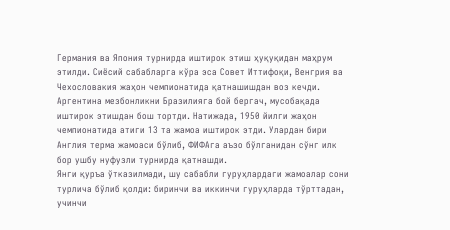Германия ва Япония турнирда иштирок этиш ҳуқуқидан маҳрум этилди. Сиёсий сабабларга кўра эса Совет Иттифоқи, Венгрия ва Чехословакия жаҳон чемпионатида қатнашишдан воз кечди. Аргентина мезбонликни Бразилияга бой бергач, мусобақада иштирок этишдан бош тортди. Натижада, 1950 йилги жаҳон чемпионатида атиги 13 та жамоа иштирок этди. Улардан бири Англия терма жамоаси бўлиб, ФИФАга аъзо бўлганидан сўнг илк бор ушбу нуфузли турнирда қатнашди.
Янги қуръа ўтказилмади, шу сабабли гуруҳлардаги жамоалар сони турлича бўлиб қолди: биринчи ва иккинчи гуруҳларда тўрттадан, учинчи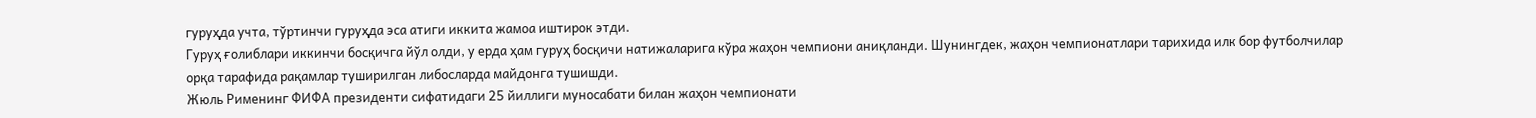гуруҳда учта, тўртинчи гуруҳда эса атиги иккита жамоа иштирок этди.
Гуруҳ ғолиблари иккинчи босқичга йўл олди, у ерда ҳам гуруҳ босқичи натижаларига кўра жаҳон чемпиони аниқланди. Шунингдек, жаҳон чемпионатлари тарихида илк бор футболчилар орқа тарафида рақамлар туширилган либосларда майдонга тушишди.
Жюль Рименинг ФИФА президенти сифатидаги 25 йиллиги муносабати билан жаҳон чемпионати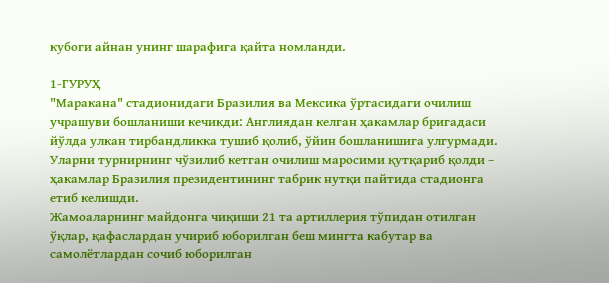кубоги айнан унинг шарафига қайта номланди.

1-ГУРУҲ
"Маракана" стадионидаги Бразилия ва Мексика ўртасидаги очилиш учрашуви бошланиши кечикди: Англиядан келган ҳакамлар бригадаси йўлда улкан тирбандликка тушиб қолиб, ўйин бошланишига улгурмади. Уларни турнирнинг чўзилиб кетган очилиш маросими қутқариб қолди – ҳакамлар Бразилия президентининг табрик нутқи пайтида стадионга етиб келишди.
Жамоаларнинг майдонга чиқиши 21 та артиллерия тўпидан отилган ўқлар, қафаслардан учириб юборилган беш мингта кабутар ва самолётлардан сочиб юборилган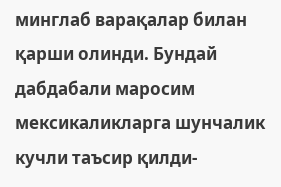минглаб варақалар билан қарши олинди. Бундай дабдабали маросим мексикаликларга шунчалик кучли таъсир қилди-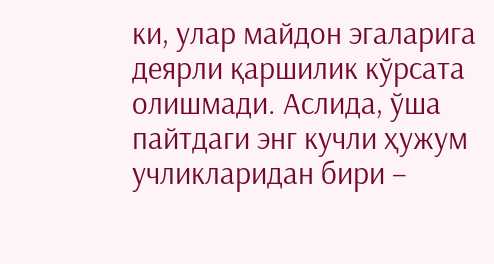ки, улар майдон эгаларига деярли қаршилик кўрсата олишмади. Аслида, ўша пайтдаги энг кучли ҳужум учликларидан бири –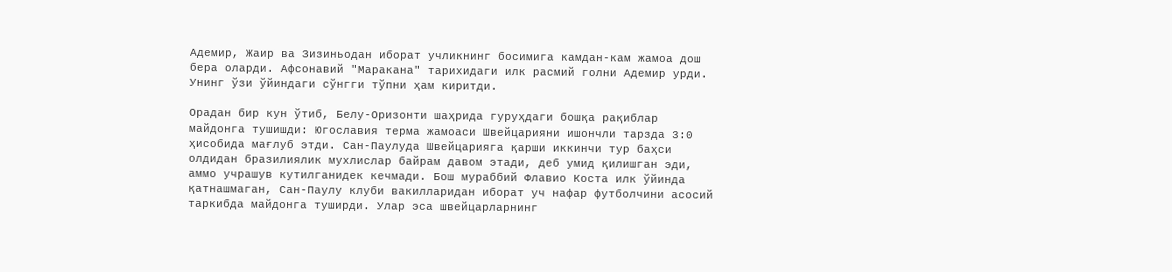Адемир, Жаир ва Зизиньодан иборат учликнинг босимига камдан-кам жамоа дош бера оларди. Афсонавий "Маракана" тарихидаги илк расмий голни Адемир урди. Унинг ўзи ўйиндаги сўнгги тўпни ҳам киритди.

Орадан бир кун ўтиб, Белу-Оризонти шаҳрида гуруҳдаги бошқа рақиблар майдонга тушишди: Югославия терма жамоаси Швейцарияни ишончли тарзда 3:0 ҳисобида мағлуб этди. Сан-Паулуда Швейцарияга қарши иккинчи тур баҳси олдидан бразилиялик мухлислар байрам давом этади, деб умид қилишган эди, аммо учрашув кутилганидек кечмади. Бош мураббий Флавио Коста илк ўйинда қатнашмаган, Сан-Паулу клуби вакилларидан иборат уч нафар футболчини асосий таркибда майдонга туширди. Улар эса швейцарларнинг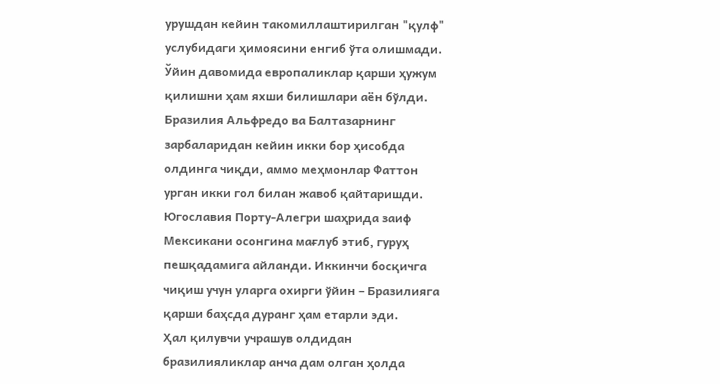урушдан кейин такомиллаштирилган "қулф" услубидаги ҳимоясини енгиб ўта олишмади.
Ўйин давомида европаликлар қарши ҳужум қилишни ҳам яхши билишлари аён бўлди. Бразилия Альфредо ва Балтазарнинг зарбаларидан кейин икки бор ҳисобда олдинга чиқди, аммо меҳмонлар Фаттон урган икки гол билан жавоб қайтаришди. Югославия Порту-Алегри шаҳрида заиф Мексикани осонгина мағлуб этиб, гуруҳ пешқадамига айланди. Иккинчи босқичга чиқиш учун уларга охирги ўйин – Бразилияга қарши баҳсда дуранг ҳам етарли эди.
Ҳал қилувчи учрашув олдидан бразилияликлар анча дам олган ҳолда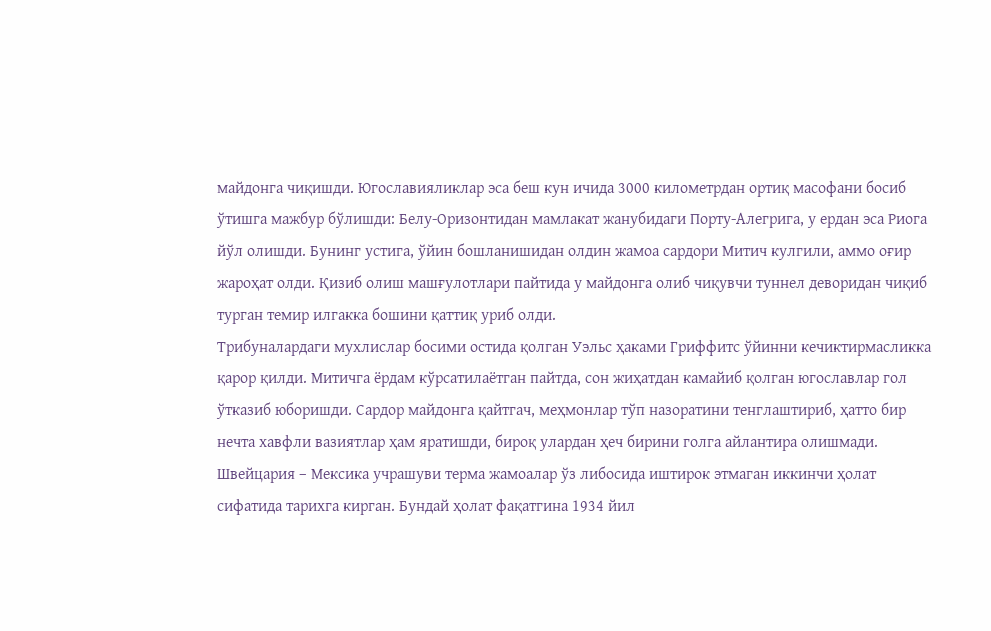майдонга чиқишди. Югославияликлар эса беш кун ичида 3000 километрдан ортиқ масофани босиб ўтишга мажбур бўлишди: Белу-Оризонтидан мамлакат жанубидаги Порту-Алегрига, у ердан эса Риога йўл олишди. Бунинг устига, ўйин бошланишидан олдин жамоа сардори Митич кулгили, аммо оғир жароҳат олди. Қизиб олиш машғулотлари пайтида у майдонга олиб чиқувчи туннел деворидан чиқиб турган темир илгакка бошини қаттиқ уриб олди.
Трибуналардаги мухлислар босими остида қолган Уэльс ҳаками Гриффитс ўйинни кечиктирмасликка қарор қилди. Митичга ёрдам кўрсатилаётган пайтда, сон жиҳатдан камайиб қолган югославлар гол ўтказиб юборишди. Сардор майдонга қайтгач, меҳмонлар тўп назоратини тенглаштириб, ҳатто бир нечта хавфли вазиятлар ҳам яратишди, бироқ улардан ҳеч бирини голга айлантира олишмади.
Швейцария – Мексика учрашуви терма жамоалар ўз либосида иштирок этмаган иккинчи ҳолат сифатида тарихга кирган. Бундай ҳолат фақатгина 1934 йил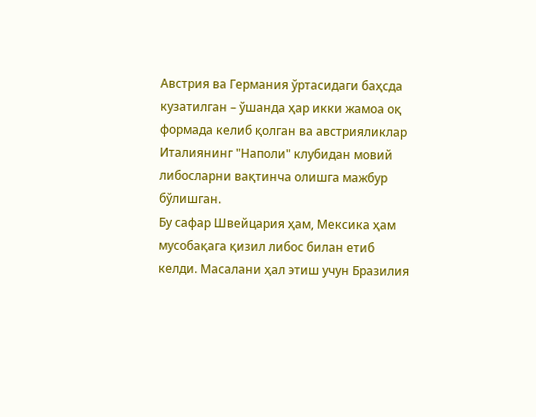Австрия ва Германия ўртасидаги баҳсда кузатилган – ўшанда ҳар икки жамоа оқ формада келиб қолган ва австрияликлар Италиянинг "Наполи" клубидан мовий либосларни вақтинча олишга мажбур бўлишган.
Бу сафар Швейцария ҳам, Мексика ҳам мусобақага қизил либос билан етиб келди. Масалани ҳал этиш учун Бразилия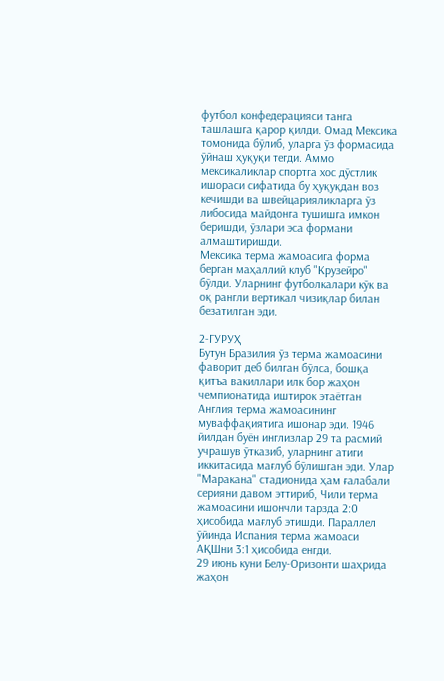футбол конфедерацияси танга ташлашга қарор қилди. Омад Мексика томонида бўлиб, уларга ўз формасида ўйнаш ҳуқуқи тегди. Аммо мексикаликлар спортга хос дўстлик ишораси сифатида бу ҳуқуқдан воз кечишди ва швейцарияликларга ўз либосида майдонга тушишга имкон беришди, ўзлари эса формани алмаштиришди.
Мексика терма жамоасига форма берган маҳаллий клуб "Крузейро" бўлди. Уларнинг футболкалари кўк ва оқ рангли вертикал чизиқлар билан безатилган эди.

2-ГУРУҲ
Бутун Бразилия ўз терма жамоасини фаворит деб билган бўлса, бошқа қитъа вакиллари илк бор жаҳон чемпионатида иштирок этаётган Англия терма жамоасининг муваффақиятига ишонар эди. 1946 йилдан буён инглизлар 29 та расмий учрашув ўтказиб, уларнинг атиги иккитасида мағлуб бўлишган эди. Улар "Маракана" стадионида ҳам ғалабали серияни давом эттириб, Чили терма жамоасини ишончли тарзда 2:0 ҳисобида мағлуб этишди. Параллел ўйинда Испания терма жамоаси АҚШни 3:1 ҳисобида енгди.
29 июнь куни Белу-Оризонти шаҳрида жаҳон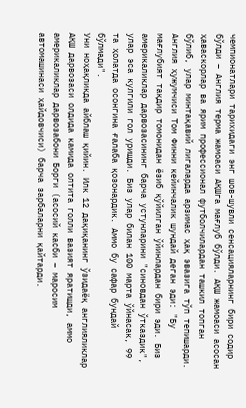чемпионатлари тарихидаги энг шов-шувли сенсацияларнинг бири содир бўлди – Англия терма жамоаси АҚШга мағлуб бўлди. АҚШ жамоаси асосан ҳаваскорлар ва ярим профессионал футболчилардан ташкил топган бўлиб, улар минтақавий лигаларда арзимас ҳақ эвазига тўп тепишарди.
Англия ҳужумчиси Том Финни кейинчалик шундай деган эди: "Бу мағлубият тақдир томонидан ёзиб қўйилган ўйинлардан бири эди. Биз америкаликлар дарвозасининг барча устунларини "синовдан ўтказдик", улар эса кулгили гол уришди. Биз улар билан 100 марта ўйнасак, 99 та ҳолатда осонгина ғалаба қозонардик. Аммо бу сафар бундай бўлмади".
Уни ноҳақликда айблаш қийин. Илк 12 дақиқанинг ўзидаёқ англияликлар АҚШ дарвозаси олдида камида олтита голли вазият яратишди, аммо америкаликлар дарвозабони Борги (асосий касби – маросим автомашинаси ҳайдовчиси) барча зарбаларни қайтарди.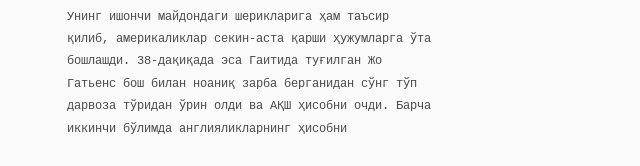Унинг ишончи майдондаги шерикларига ҳам таъсир қилиб, америкаликлар секин-аста қарши ҳужумларга ўта бошлашди. 38-дақиқада эса Гаитида туғилган Жо Гатьенс бош билан ноаниқ зарба берганидан сўнг тўп дарвоза тўридан ўрин олди ва АҚШ ҳисобни очди. Барча иккинчи бўлимда англияликларнинг ҳисобни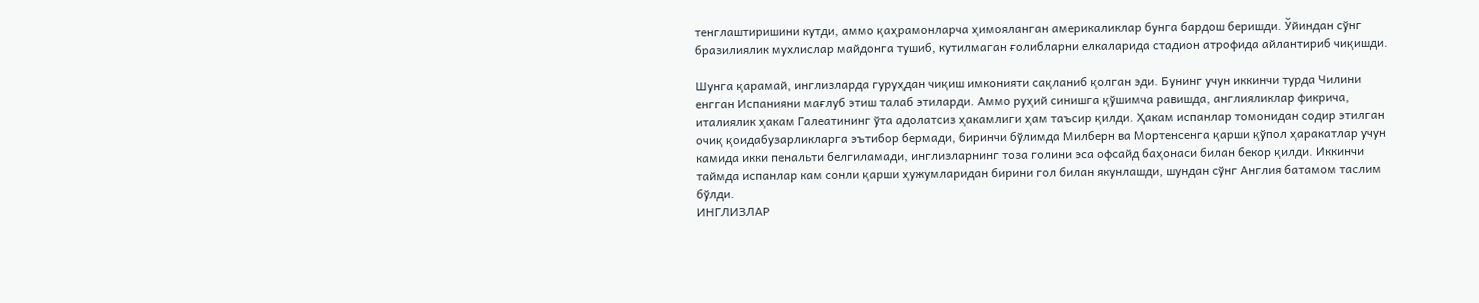тенглаштиришини кутди, аммо қаҳрамонларча ҳимояланган америкаликлар бунга бардош беришди. Ўйиндан сўнг бразилиялик мухлислар майдонга тушиб, кутилмаган ғолибларни елкаларида стадион атрофида айлантириб чиқишди.

Шунга қарамай, инглизларда гуруҳдан чиқиш имконияти сақланиб қолган эди. Бунинг учун иккинчи турда Чилини енгган Испанияни мағлуб этиш талаб этиларди. Аммо руҳий синишга қўшимча равишда, англияликлар фикрича, италиялик ҳакам Галеатининг ўта адолатсиз ҳакамлиги ҳам таъсир қилди. Ҳакам испанлар томонидан содир этилган очиқ қоидабузарликларга эътибор бермади, биринчи бўлимда Милберн ва Мортенсенга қарши қўпол ҳаракатлар учун камида икки пенальти белгиламади, инглизларнинг тоза голини эса офсайд баҳонаси билан бекор қилди. Иккинчи таймда испанлар кам сонли қарши ҳужумларидан бирини гол билан якунлашди, шундан сўнг Англия батамом таслим бўлди.
ИНГЛИЗЛАР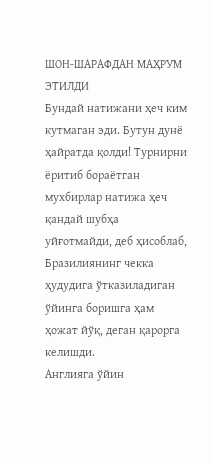ШОН-ШАРАФДАН МАҲРУМ ЭТИЛДИ
Бундай натижани ҳеч ким кутмаган эди. Бутун дунё ҳайратда қолди! Турнирни ёритиб бораётган мухбирлар натижа ҳеч қандай шубҳа уйғотмайди, деб ҳисоблаб, Бразилиянинг чекка ҳудудига ўтказиладиган ўйинга боришга ҳам ҳожат йўқ, деган қарорга келишди.
Англияга ўйин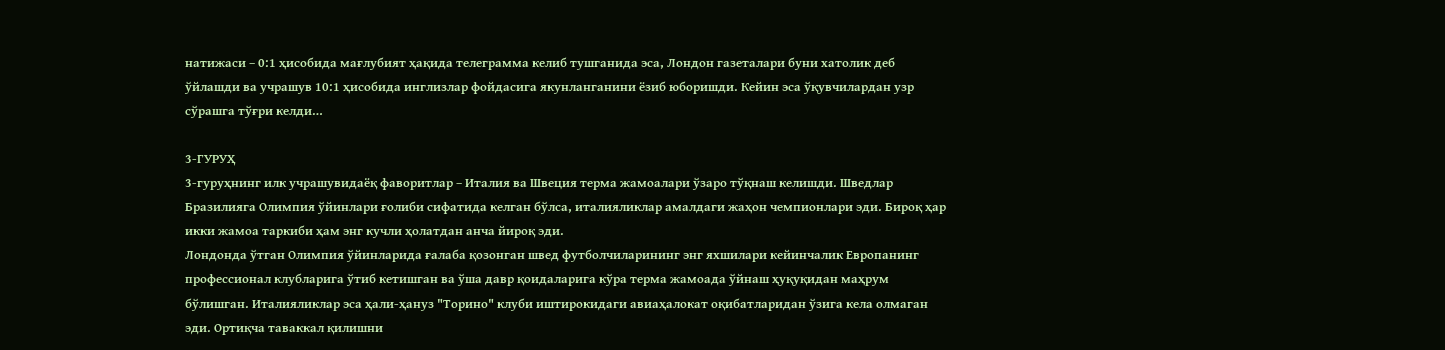натижаси – 0:1 ҳисобида мағлубият ҳақида телеграмма келиб тушганида эса, Лондон газеталари буни хатолик деб ўйлашди ва учрашув 10:1 ҳисобида инглизлар фойдасига якунланганини ёзиб юборишди. Кейин эса ўқувчилардан узр сўрашга тўғри келди…

3-ГУРУҲ
3-гуруҳнинг илк учрашувидаёқ фаворитлар – Италия ва Швеция терма жамоалари ўзаро тўқнаш келишди. Шведлар Бразилияга Олимпия ўйинлари ғолиби сифатида келган бўлса, италияликлар амалдаги жаҳон чемпионлари эди. Бироқ ҳар икки жамоа таркиби ҳам энг кучли ҳолатдан анча йироқ эди.
Лондонда ўтган Олимпия ўйинларида ғалаба қозонган швед футболчиларининг энг яхшилари кейинчалик Европанинг профессионал клубларига ўтиб кетишган ва ўша давр қоидаларига кўра терма жамоада ўйнаш ҳуқуқидан маҳрум бўлишган. Италияликлар эса ҳали-ҳануз "Торино" клуби иштирокидаги авиаҳалокат оқибатларидан ўзига кела олмаган эди. Ортиқча таваккал қилишни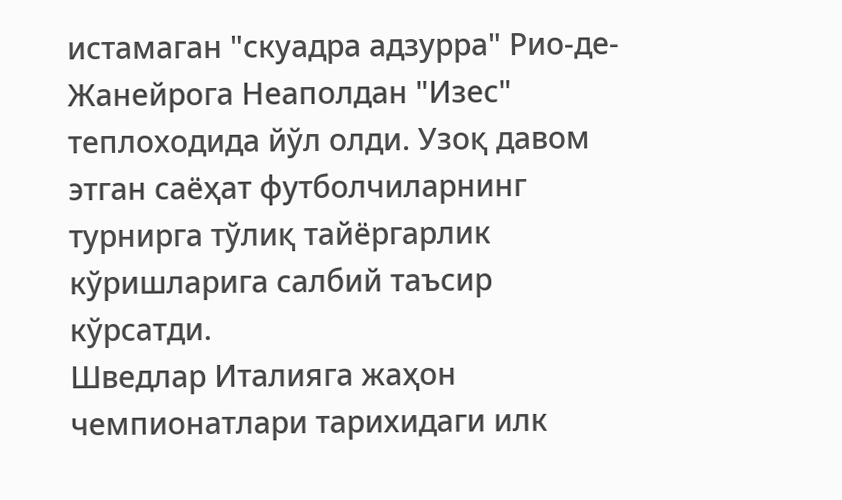истамаган "скуадра адзурра" Рио-де-Жанейрога Неаполдан "Изес" теплоходида йўл олди. Узоқ давом этган саёҳат футболчиларнинг турнирга тўлиқ тайёргарлик кўришларига салбий таъсир кўрсатди.
Шведлар Италияга жаҳон чемпионатлари тарихидаги илк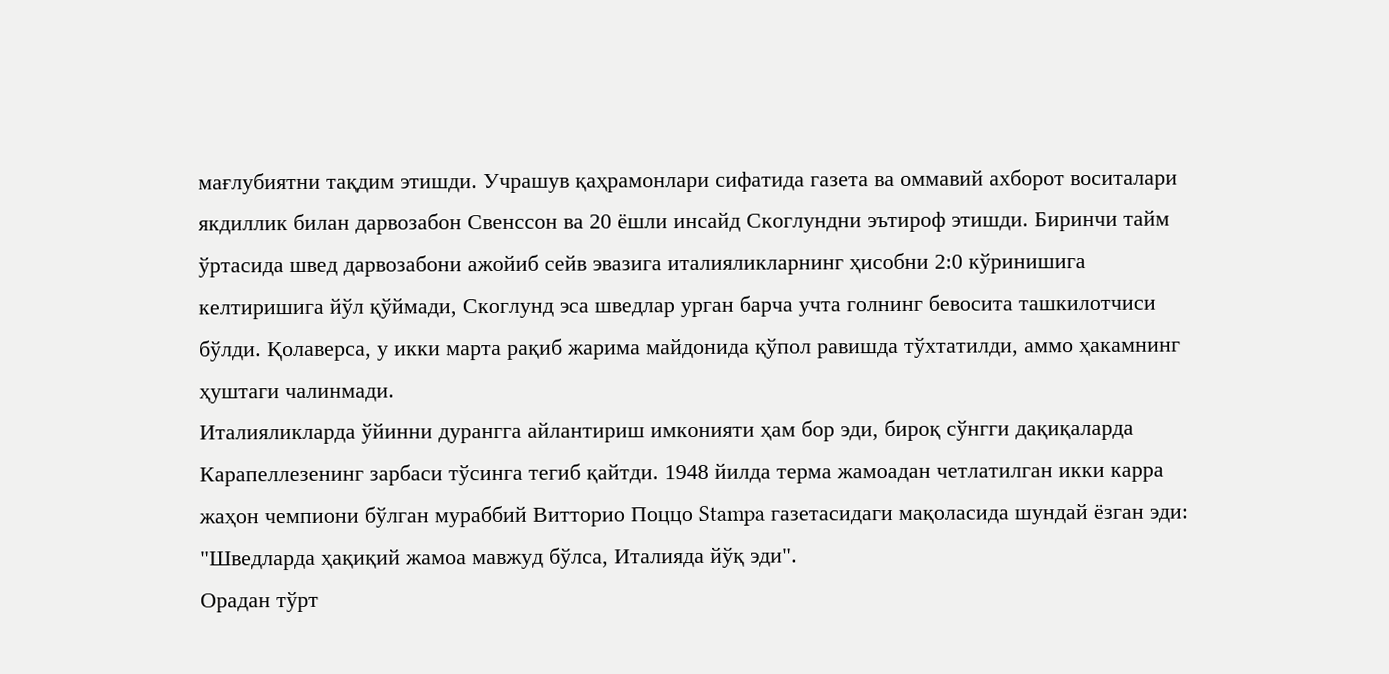мағлубиятни тақдим этишди. Учрашув қаҳрамонлари сифатида газета ва оммавий ахборот воситалари якдиллик билан дарвозабон Свенссон ва 20 ёшли инсайд Скоглундни эътироф этишди. Биринчи тайм ўртасида швед дарвозабони ажойиб сейв эвазига италияликларнинг ҳисобни 2:0 кўринишига келтиришига йўл қўймади, Скоглунд эса шведлар урган барча учта голнинг бевосита ташкилотчиси бўлди. Қолаверса, у икки марта рақиб жарима майдонида қўпол равишда тўхтатилди, аммо ҳакамнинг ҳуштаги чалинмади.
Италияликларда ўйинни дурангга айлантириш имконияти ҳам бор эди, бироқ сўнгги дақиқаларда Карапеллезенинг зарбаси тўсинга тегиб қайтди. 1948 йилда терма жамоадан четлатилган икки карра жаҳон чемпиони бўлган мураббий Витторио Поццо Stampa газетасидаги мақоласида шундай ёзган эди: "Шведларда ҳақиқий жамоа мавжуд бўлса, Италияда йўқ эди".
Орадан тўрт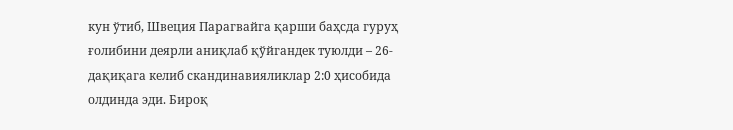кун ўтиб, Швеция Парагвайга қарши баҳсда гуруҳ ғолибини деярли аниқлаб қўйгандек туюлди – 26-дақиқага келиб скандинавияликлар 2:0 ҳисобида олдинда эди. Бироқ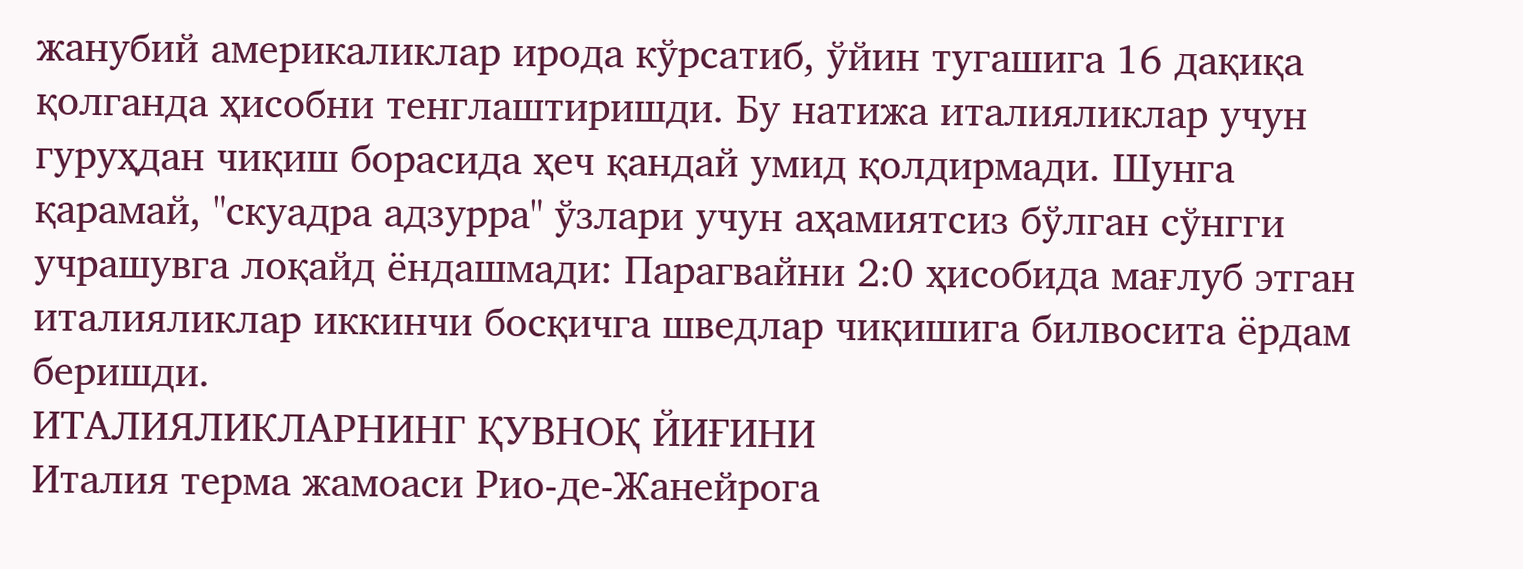жанубий америкаликлар ирода кўрсатиб, ўйин тугашига 16 дақиқа қолганда ҳисобни тенглаштиришди. Бу натижа италияликлар учун гуруҳдан чиқиш борасида ҳеч қандай умид қолдирмади. Шунга қарамай, "скуадра адзурра" ўзлари учун аҳамиятсиз бўлган сўнгги учрашувга лоқайд ёндашмади: Парагвайни 2:0 ҳисобида мағлуб этган италияликлар иккинчи босқичга шведлар чиқишига билвосита ёрдам беришди.
ИТАЛИЯЛИКЛАРНИНГ ҚУВНОҚ ЙИҒИНИ
Италия терма жамоаси Рио-де-Жанейрога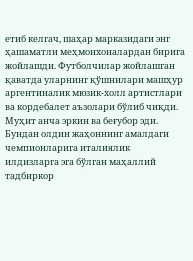етиб келгач, шаҳар марказидаги энг ҳашаматли меҳмонхоналардан бирига жойлашди. Футболчилар жойлашган қаватда уларнинг қўшнилари машҳур аргентиналик мюзик-холл артистлари ва кордебалет аъзолари бўлиб чиқди. Муҳит анча эркин ва беғубор эди.
Бундан олдин жаҳоннинг амалдаги чемпионларига италиялик илдизларга эга бўлган маҳаллий тадбиркор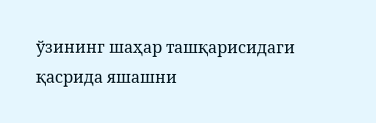ўзининг шаҳар ташқарисидаги қасрида яшашни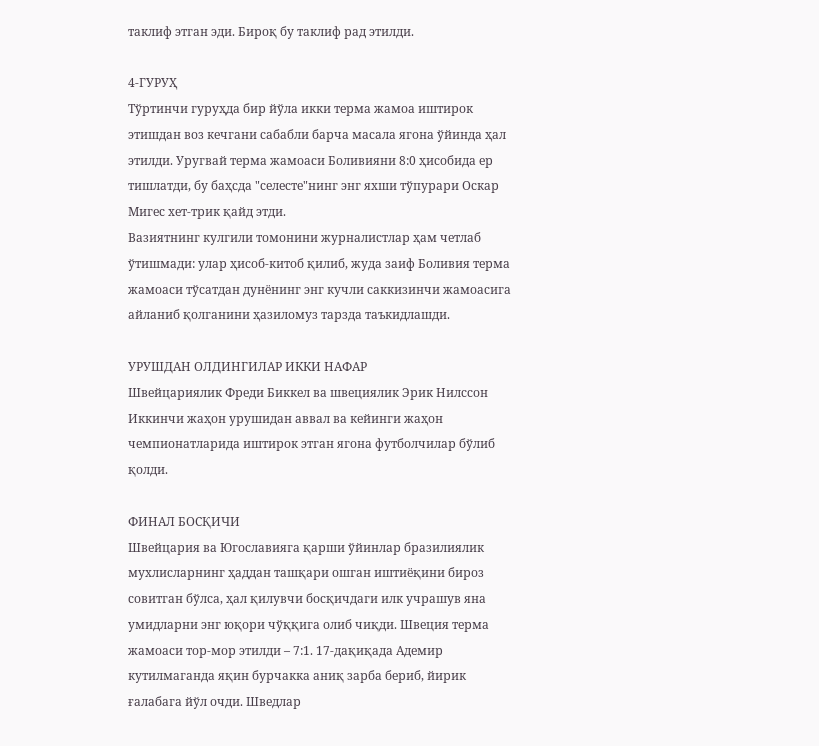таклиф этган эди. Бироқ бу таклиф рад этилди.

4-ГУРУҲ
Тўртинчи гуруҳда бир йўла икки терма жамоа иштирок этишдан воз кечгани сабабли барча масала ягона ўйинда ҳал этилди. Уругвай терма жамоаси Боливияни 8:0 ҳисобида ер тишлатди, бу баҳсда "селесте"нинг энг яхши тўпурари Оскар Мигес хет-трик қайд этди.
Вазиятнинг кулгили томонини журналистлар ҳам четлаб ўтишмади: улар ҳисоб-китоб қилиб, жуда заиф Боливия терма жамоаси тўсатдан дунёнинг энг кучли саккизинчи жамоасига айланиб қолганини ҳазиломуз тарзда таъкидлашди.

УРУШДАН ОЛДИНГИЛАР ИККИ НАФАР
Швейцариялик Фреди Биккел ва швециялик Эрик Нилссон Иккинчи жаҳон урушидан аввал ва кейинги жаҳон чемпионатларида иштирок этган ягона футболчилар бўлиб қолди.

ФИНАЛ БОСҚИЧИ
Швейцария ва Югославияга қарши ўйинлар бразилиялик мухлисларнинг ҳаддан ташқари ошган иштиёқини бироз совитган бўлса, ҳал қилувчи босқичдаги илк учрашув яна умидларни энг юқори чўққига олиб чиқди. Швеция терма жамоаси тор-мор этилди – 7:1. 17-дақиқада Адемир кутилмаганда яқин бурчакка аниқ зарба бериб, йирик ғалабага йўл очди. Шведлар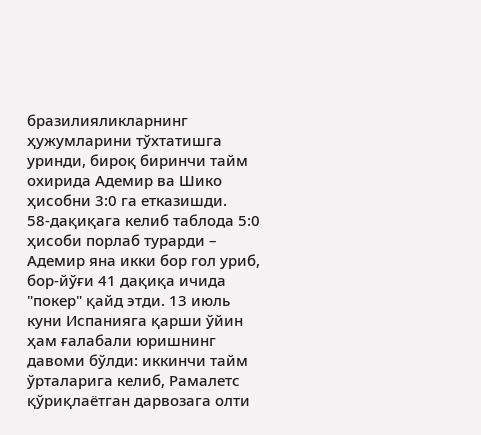бразилияликларнинг ҳужумларини тўхтатишга уринди, бироқ биринчи тайм охирида Адемир ва Шико ҳисобни 3:0 га етказишди.
58-дақиқага келиб таблода 5:0 ҳисоби порлаб турарди – Адемир яна икки бор гол уриб, бор-йўғи 41 дақиқа ичида "покер" қайд этди. 13 июль куни Испанияга қарши ўйин ҳам ғалабали юришнинг давоми бўлди: иккинчи тайм ўрталарига келиб, Рамалетс қўриқлаётган дарвозага олти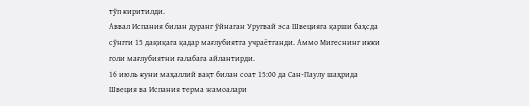тўп киритилди.
Аввал Испания билан дуранг ўйнаган Уругвай эса Швецияга қарши баҳсда сўнгги 15 дақиқага қадар мағлубиятга учраётганди. Аммо Мигеснинг икки голи мағлубиятни ғалабага айлантирди.
16 июль куни маҳаллий вақт билан соат 15:00 да Сан-Паулу шаҳрида Швеция ва Испания терма жамоалари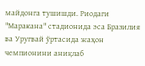майдонга тушишди. Риодаги "Маракана" стадионида эса Бразилия ва Уругвай ўртасида жаҳон чемпионини аниқлаб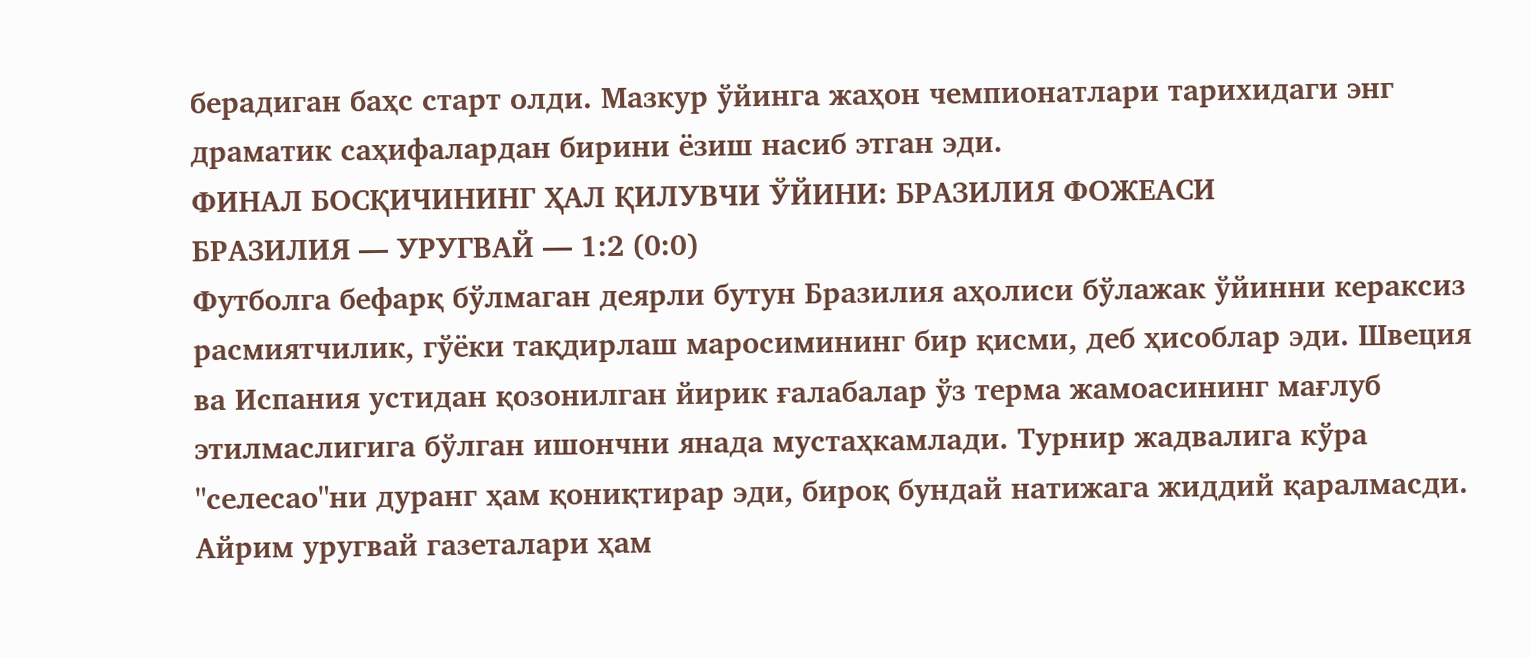берадиган баҳс старт олди. Мазкур ўйинга жаҳон чемпионатлари тарихидаги энг драматик саҳифалардан бирини ёзиш насиб этган эди.
ФИНАЛ БОСҚИЧИНИНГ ҲАЛ ҚИЛУВЧИ ЎЙИНИ: БРАЗИЛИЯ ФОЖЕАСИ
БРАЗИЛИЯ — УРУГВАЙ — 1:2 (0:0)
Футболга бефарқ бўлмаган деярли бутун Бразилия аҳолиси бўлажак ўйинни кераксиз расмиятчилик, гўёки тақдирлаш маросимининг бир қисми, деб ҳисоблар эди. Швеция ва Испания устидан қозонилган йирик ғалабалар ўз терма жамоасининг мағлуб этилмаслигига бўлган ишончни янада мустаҳкамлади. Турнир жадвалига кўра "селесао"ни дуранг ҳам қониқтирар эди, бироқ бундай натижага жиддий қаралмасди. Айрим уругвай газеталари ҳам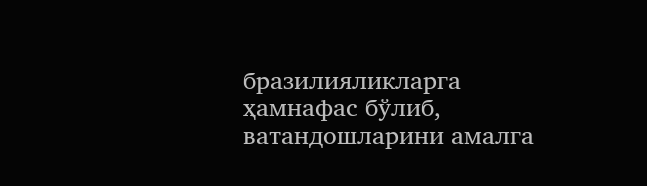бразилияликларга ҳамнафас бўлиб, ватандошларини амалга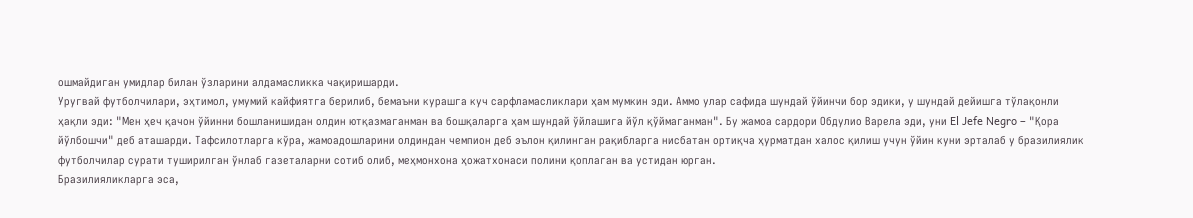ошмайдиган умидлар билан ўзларини алдамасликка чақиришарди.
Уругвай футболчилари, эҳтимол, умумий кайфиятга берилиб, бемаъни курашга куч сарфламасликлари ҳам мумкин эди. Аммо улар сафида шундай ўйинчи бор эдики, у шундай дейишга тўлақонли ҳақли эди: "Мен ҳеч қачон ўйинни бошланишидан олдин ютқазмаганман ва бошқаларга ҳам шундай ўйлашига йўл қўймаганман". Бу жамоа сардори Обдулио Варела эди, уни El Jefe Negro – "Қора йўлбошчи" деб аташарди. Тафсилотларга кўра, жамоадошларини олдиндан чемпион деб эълон қилинган рақибларга нисбатан ортиқча ҳурматдан халос қилиш учун ўйин куни эрталаб у бразилиялик футболчилар сурати туширилган ўнлаб газеталарни сотиб олиб, меҳмонхона ҳожатхонаси полини қоплаган ва устидан юрган.
Бразилияликларга эса,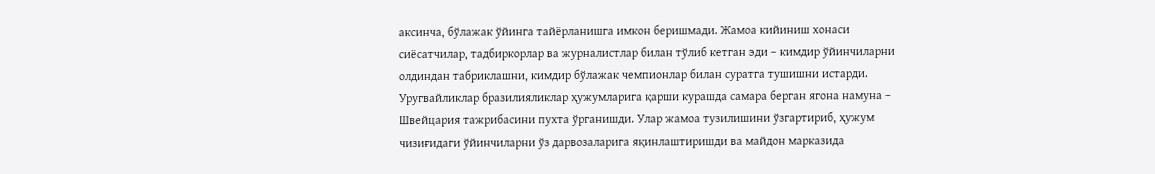аксинча, бўлажак ўйинга тайёрланишга имкон беришмади. Жамоа кийиниш хонаси сиёсатчилар, тадбиркорлар ва журналистлар билан тўлиб кетган эди – кимдир ўйинчиларни олдиндан табриклашни, кимдир бўлажак чемпионлар билан суратга тушишни истарди. Уругвайликлар бразилияликлар ҳужумларига қарши курашда самара берган ягона намуна – Швейцария тажрибасини пухта ўрганишди. Улар жамоа тузилишини ўзгартириб, ҳужум чизиғидаги ўйинчиларни ўз дарвозаларига яқинлаштиришди ва майдон марказида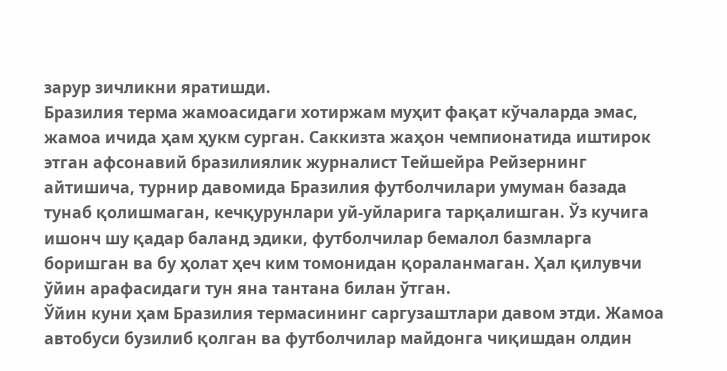зарур зичликни яратишди.
Бразилия терма жамоасидаги хотиржам муҳит фақат кўчаларда эмас, жамоа ичида ҳам ҳукм сурган. Саккизта жаҳон чемпионатида иштирок этган афсонавий бразилиялик журналист Тейшейра Рейзернинг айтишича, турнир давомида Бразилия футболчилари умуман базада тунаб қолишмаган, кечқурунлари уй-уйларига тарқалишган. Ўз кучига ишонч шу қадар баланд эдики, футболчилар бемалол базмларга боришган ва бу ҳолат ҳеч ким томонидан қораланмаган. Ҳал қилувчи ўйин арафасидаги тун яна тантана билан ўтган.
Ўйин куни ҳам Бразилия термасининг саргузаштлари давом этди. Жамоа автобуси бузилиб қолган ва футболчилар майдонга чиқишдан олдин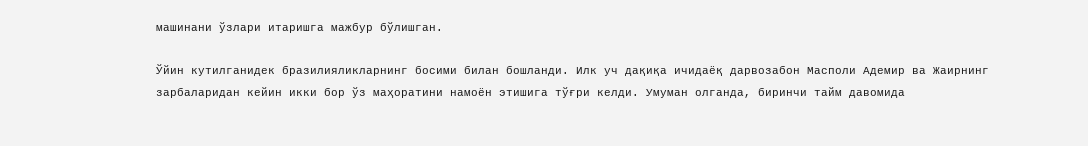машинани ўзлари итаришга мажбур бўлишган.

Ўйин кутилганидек бразилияликларнинг босими билан бошланди. Илк уч дақиқа ичидаёқ дарвозабон Масполи Адемир ва Жаирнинг зарбаларидан кейин икки бор ўз маҳоратини намоён этишига тўғри келди. Умуман олганда, биринчи тайм давомида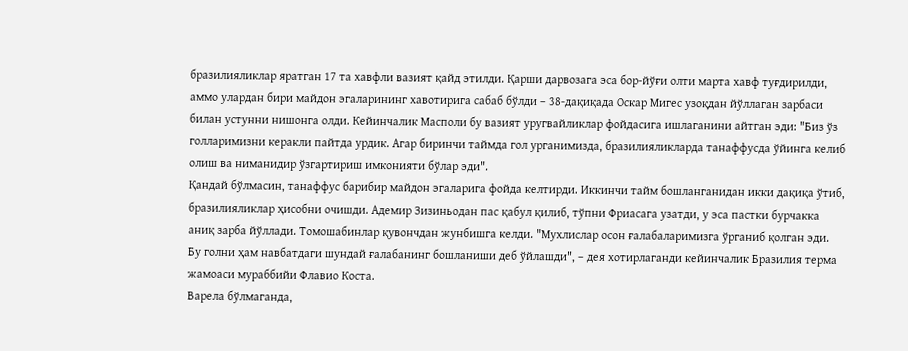бразилияликлар яратган 17 та хавфли вазият қайд этилди. Қарши дарвозага эса бор-йўғи олти марта хавф туғдирилди, аммо улардан бири майдон эгаларининг хавотирига сабаб бўлди – 38-дақиқада Оскар Мигес узоқдан йўллаган зарбаси билан устунни нишонга олди. Кейинчалик Масполи бу вазият уругвайликлар фойдасига ишлаганини айтган эди: "Биз ўз голларимизни керакли пайтда урдик. Агар биринчи таймда гол урганимизда, бразилияликларда танаффусда ўйинга келиб олиш ва ниманидир ўзгартириш имконияти бўлар эди".
Қандай бўлмасин, танаффус барибир майдон эгаларига фойда келтирди. Иккинчи тайм бошланганидан икки дақиқа ўтиб, бразилияликлар ҳисобни очишди. Адемир Зизиньодан пас қабул қилиб, тўпни Фриасага узатди, у эса пастки бурчакка аниқ зарба йўллади. Томошабинлар қувончдан жунбишга келди. "Мухлислар осон ғалабаларимизга ўрганиб қолган эди. Бу голни ҳам навбатдаги шундай ғалабанинг бошланиши деб ўйлашди", – дея хотирлаганди кейинчалик Бразилия терма жамоаси мураббийи Флавио Коста.
Варела бўлмаганда,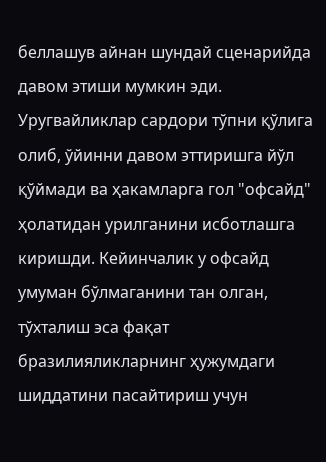беллашув айнан шундай сценарийда давом этиши мумкин эди. Уругвайликлар сардори тўпни қўлига олиб, ўйинни давом эттиришга йўл қўймади ва ҳакамларга гол "офсайд" ҳолатидан урилганини исботлашга киришди. Кейинчалик у офсайд умуман бўлмаганини тан олган, тўхталиш эса фақат бразилияликларнинг ҳужумдаги шиддатини пасайтириш учун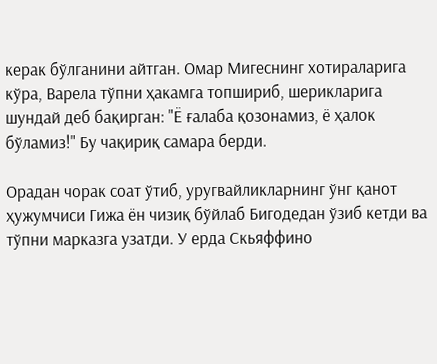керак бўлганини айтган. Омар Мигеснинг хотираларига кўра, Варела тўпни ҳакамга топшириб, шерикларига шундай деб бақирган: "Ё ғалаба қозонамиз, ё ҳалок бўламиз!" Бу чақириқ самара берди.

Орадан чорак соат ўтиб, уругвайликларнинг ўнг қанот ҳужумчиси Гижа ён чизиқ бўйлаб Бигодедан ўзиб кетди ва тўпни марказга узатди. У ерда Скьяффино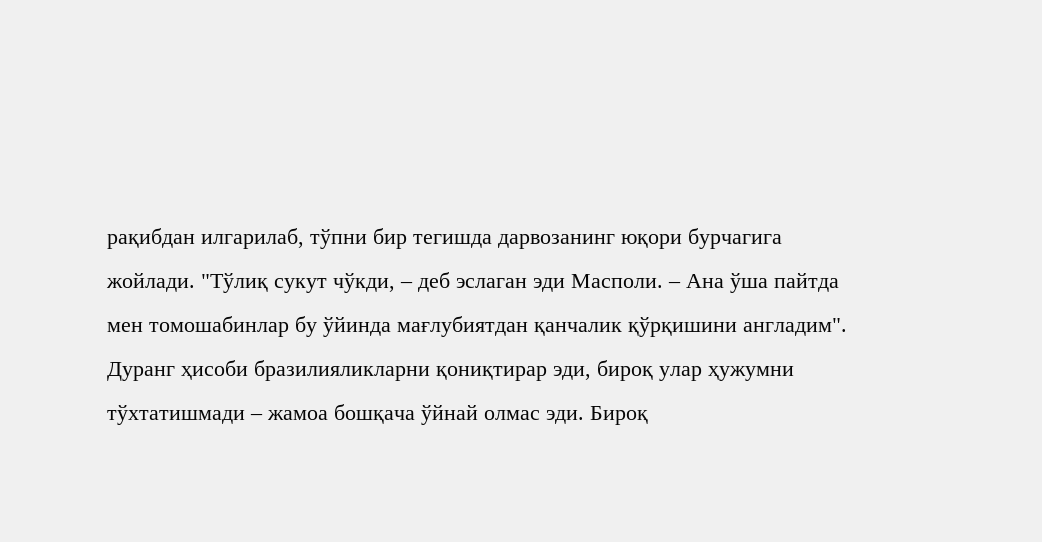рақибдан илгарилаб, тўпни бир тегишда дарвозанинг юқори бурчагига жойлади. "Тўлиқ сукут чўкди, – деб эслаган эди Масполи. – Ана ўша пайтда мен томошабинлар бу ўйинда мағлубиятдан қанчалик қўрқишини англадим".
Дуранг ҳисоби бразилияликларни қониқтирар эди, бироқ улар ҳужумни тўхтатишмади – жамоа бошқача ўйнай олмас эди. Бироқ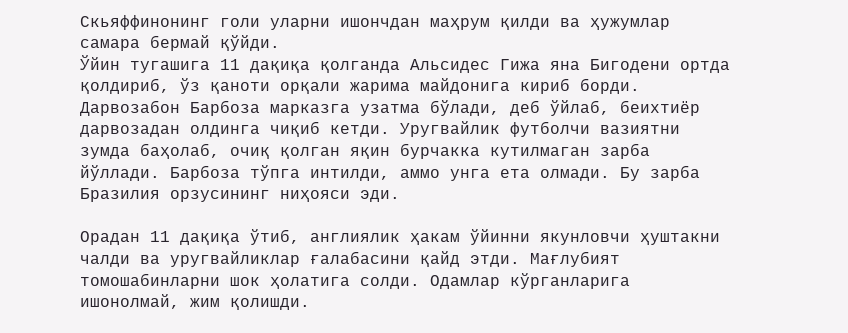Скьяффинонинг голи уларни ишончдан маҳрум қилди ва ҳужумлар самара бермай қўйди.
Ўйин тугашига 11 дақиқа қолганда Альсидес Гижа яна Бигодени ортда қолдириб, ўз қаноти орқали жарима майдонига кириб борди. Дарвозабон Барбоза марказга узатма бўлади, деб ўйлаб, беихтиёр дарвозадан олдинга чиқиб кетди. Уругвайлик футболчи вазиятни зумда баҳолаб, очиқ қолган яқин бурчакка кутилмаган зарба йўллади. Барбоза тўпга интилди, аммо унга ета олмади. Бу зарба Бразилия орзусининг ниҳояси эди.

Орадан 11 дақиқа ўтиб, англиялик ҳакам ўйинни якунловчи ҳуштакни чалди ва уругвайликлар ғалабасини қайд этди. Мағлубият томошабинларни шок ҳолатига солди. Одамлар кўрганларига ишонолмай, жим қолишди.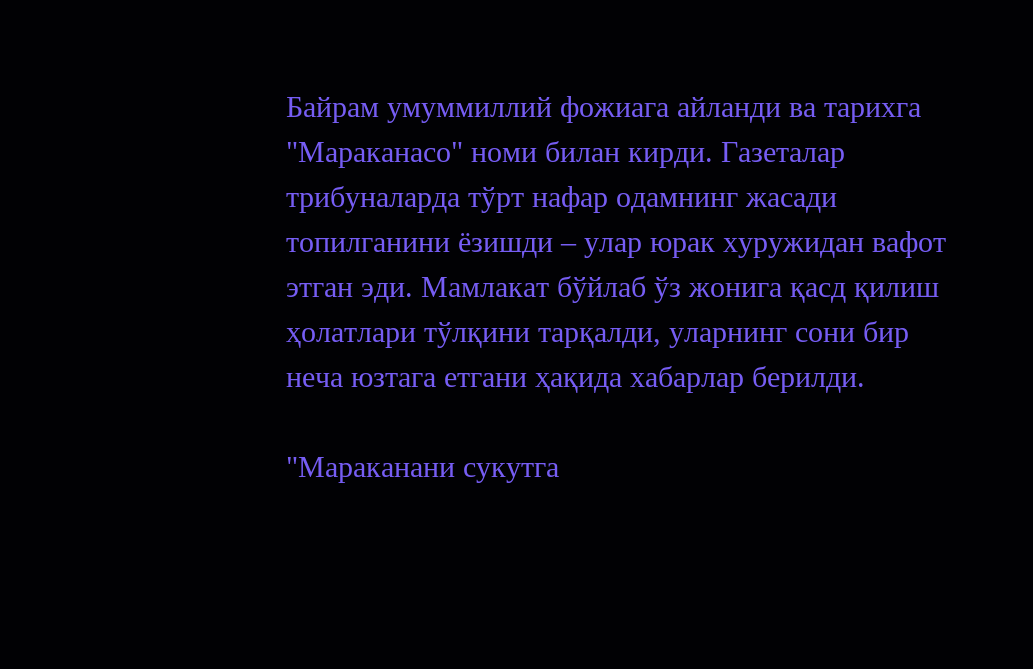Байрам умуммиллий фожиага айланди ва тарихга "Мараканасо" номи билан кирди. Газеталар трибуналарда тўрт нафар одамнинг жасади топилганини ёзишди – улар юрак хуружидан вафот этган эди. Мамлакат бўйлаб ўз жонига қасд қилиш ҳолатлари тўлқини тарқалди, уларнинг сони бир неча юзтага етгани ҳақида хабарлар берилди.

"Мараканани сукутга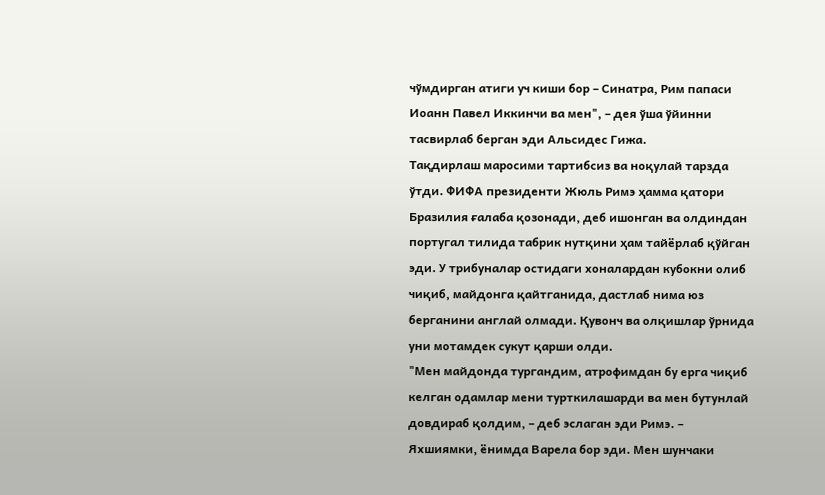чўмдирган атиги уч киши бор – Синатра, Рим папаси Иоанн Павел Иккинчи ва мен", – дея ўша ўйинни тасвирлаб берган эди Альсидес Гижа.
Тақдирлаш маросими тартибсиз ва ноқулай тарзда ўтди. ФИФА президенти Жюль Римэ ҳамма қатори Бразилия ғалаба қозонади, деб ишонган ва олдиндан португал тилида табрик нутқини ҳам тайёрлаб қўйган эди. У трибуналар остидаги хоналардан кубокни олиб чиқиб, майдонга қайтганида, дастлаб нима юз берганини англай олмади. Қувонч ва олқишлар ўрнида уни мотамдек сукут қарши олди.
"Мен майдонда тургандим, атрофимдан бу ерга чиқиб келган одамлар мени турткилашарди ва мен бутунлай довдираб қолдим, – деб эслаган эди Римэ. – Яхшиямки, ёнимда Варела бор эди. Мен шунчаки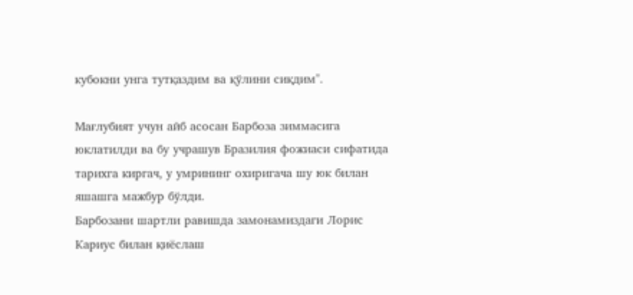кубокни унга тутқаздим ва қўлини сиқдим".

Мағлубият учун айб асосан Барбоза зиммасига юклатилди ва бу учрашув Бразилия фожиаси сифатида тарихга киргач, у умрининг охиригача шу юк билан яшашга мажбур бўлди.
Барбозани шартли равишда замонамиздаги Лорис Кариус билан қиёслаш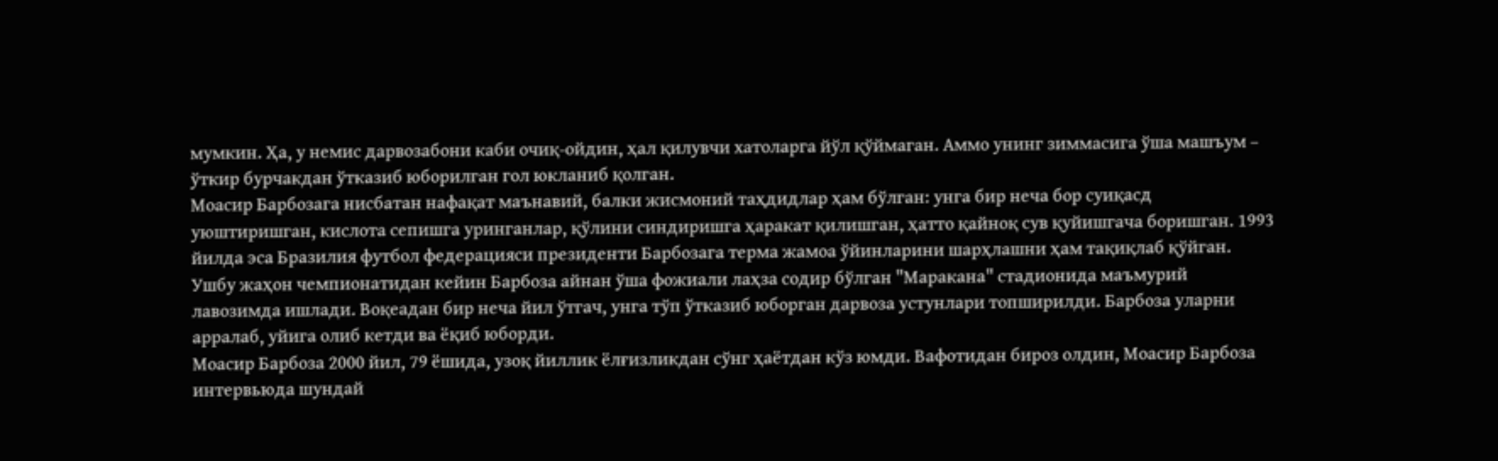мумкин. Ҳа, у немис дарвозабони каби очиқ-ойдин, ҳал қилувчи хатоларга йўл қўймаган. Аммо унинг зиммасига ўша машъум – ўткир бурчакдан ўтказиб юборилган гол юкланиб қолган.
Моасир Барбозага нисбатан нафақат маънавий, балки жисмоний таҳдидлар ҳам бўлган: унга бир неча бор суиқасд уюштиришган, кислота сепишга уринганлар, қўлини синдиришга ҳаракат қилишган, ҳатто қайноқ сув қуйишгача боришган. 1993 йилда эса Бразилия футбол федерацияси президенти Барбозага терма жамоа ўйинларини шарҳлашни ҳам тақиқлаб қўйган.
Ушбу жаҳон чемпионатидан кейин Барбоза айнан ўша фожиали лаҳза содир бўлган "Маракана" стадионида маъмурий лавозимда ишлади. Воқеадан бир неча йил ўтгач, унга тўп ўтказиб юборган дарвоза устунлари топширилди. Барбоза уларни арралаб, уйига олиб кетди ва ёқиб юборди.
Моасир Барбоза 2000 йил, 79 ёшида, узоқ йиллик ёлғизликдан сўнг ҳаётдан кўз юмди. Вафотидан бироз олдин, Моасир Барбоза интервьюда шундай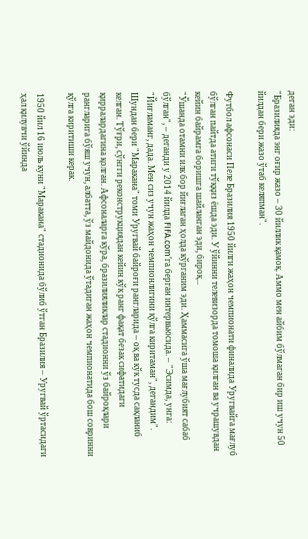деган эди:
"Бразилияда энг оғир жазо – 30 йиллик қамоқ. Аммо мен айбим бўлмаган бир иш учун 50 йилдан бери жазо ўтаб келяпман".

Футбол афсонаси Пеле Бразилия 1950 йилги жаҳон чемпионати финалида Уругвайга мағлуб бўлган пайтда атиги тўққиз ёшда эди. У ўйинни телевизорда томоша қилган ва учрашувдан кейин байрамга боришга шайланган эди, бироқ...
"Ўшанда отамни илк бор йиғлаган ҳолда кўрганим эди. Ҳаммасига ўша мағлубият сабаб бўлган", – деганди у 2014 йилда FIFA.com’га берган интервьюсида. – "Эсимда, унга: "Йиғламанг, дада. Мен сиз учун жаҳон чемпионлигини қўлга киритаман", дегандим".
Шундан бери "Маракана" томи Уругвай байроғи рангларида – оқ ва кўк тусда сақланиб келган. Тўғри, сўнгги реконструкциядан кейин кўк ранг фақат безак сифатидаги қирралардагина қолган. Афсоналарга кўра, бразилияликлар стадионни ўз байроқлари рангларига бўяш учун, албатта, ўз майдонида ўтадиган жаҳон чемпионатида бош совринни қўлга киритиши керак.

1950 йил 16 июль куни "Маракана" стадионида бўлиб ўтган Бразилия – Уругвай ўртасидаги ҳал қилувчи ўйинда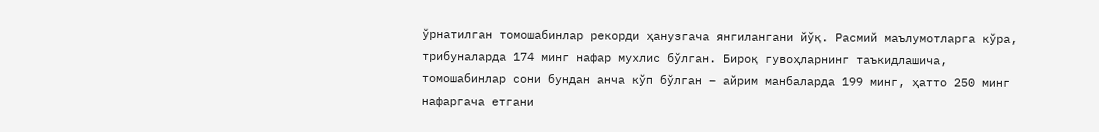ўрнатилган томошабинлар рекорди ҳанузгача янгилангани йўқ. Расмий маълумотларга кўра, трибуналарда 174 минг нафар мухлис бўлган. Бироқ гувоҳларнинг таъкидлашича, томошабинлар сони бундан анча кўп бўлган – айрим манбаларда 199 минг, ҳатто 250 минг нафаргача етгани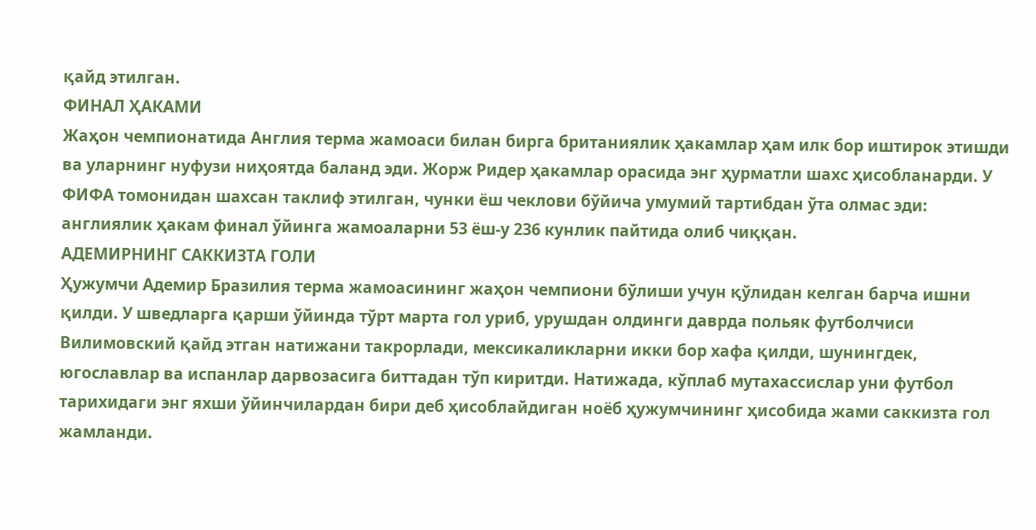қайд этилган.
ФИНАЛ ҲАКАМИ
Жаҳон чемпионатида Англия терма жамоаси билан бирга британиялик ҳакамлар ҳам илк бор иштирок этишди ва уларнинг нуфузи ниҳоятда баланд эди. Жорж Ридер ҳакамлар орасида энг ҳурматли шахс ҳисобланарди. У ФИФА томонидан шахсан таклиф этилган, чунки ёш чеклови бўйича умумий тартибдан ўта олмас эди: англиялик ҳакам финал ўйинга жамоаларни 53 ёш-у 236 кунлик пайтида олиб чиққан.
АДЕМИРНИНГ САККИЗТА ГОЛИ
Ҳужумчи Адемир Бразилия терма жамоасининг жаҳон чемпиони бўлиши учун қўлидан келган барча ишни қилди. У шведларга қарши ўйинда тўрт марта гол уриб, урушдан олдинги даврда польяк футболчиси Вилимовский қайд этган натижани такрорлади, мексикаликларни икки бор хафа қилди, шунингдек, югославлар ва испанлар дарвозасига биттадан тўп киритди. Натижада, кўплаб мутахассислар уни футбол тарихидаги энг яхши ўйинчилардан бири деб ҳисоблайдиган ноёб ҳужумчининг ҳисобида жами саккизта гол жамланди.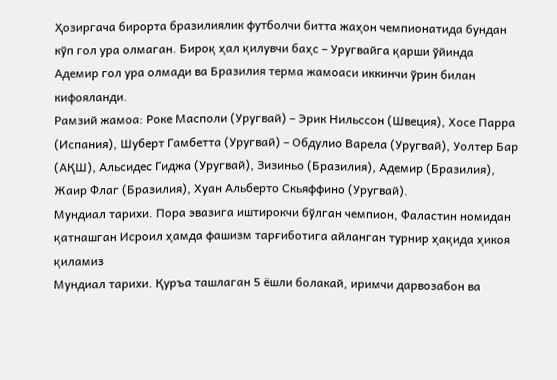Ҳозиргача бирорта бразилиялик футболчи битта жаҳон чемпионатида бундан кўп гол ура олмаган. Бироқ ҳал қилувчи баҳс – Уругвайга қарши ўйинда Адемир гол ура олмади ва Бразилия терма жамоаси иккинчи ўрин билан кифояланди.
Рамзий жамоа: Роке Масполи (Уругвай) – Эрик Нильссон (Швеция), Хосе Парра (Испания), Шуберт Гамбетта (Уругвай) – Обдулио Варела (Уругвай), Уолтер Бар (АҚШ), Альсидес Гиджа (Уругвай), Зизиньо (Бразилия), Адемир (Бразилия), Жаир Флаг (Бразилия), Хуан Альберто Скьяффино (Уругвай).
Мундиал тарихи. Пора эвазига иштирокчи бўлган чемпион, Фаластин номидан қатнашган Исроил ҳамда фашизм тарғиботига айланган турнир ҳақида ҳикоя қиламиз
Мундиал тарихи. Қуръа ташлаган 5 ёшли болакай, иримчи дарвозабон ва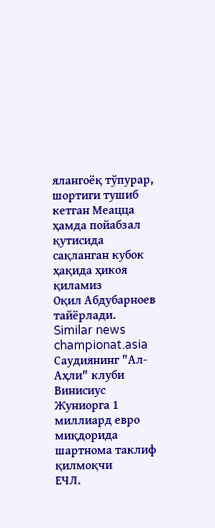ялангоёқ тўпурар, шортиги тушиб кетган Меацца ҳамда пойабзал қутисида сақланган кубок ҳақида ҳикоя қиламиз
Оқил Абдубарноев тайёрлади.
Similar news
championat.asia
Саудиянинг "Ал-Аҳли" клуби Винисиус Жуниорга 1 миллиард евро миқдорида шартнома таклиф қилмоқчи
ЕЧЛ.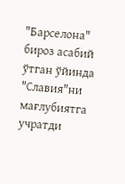"Барселона" бироз асабий ўтган ўйинда "Славия"ни мағлубиятга учратди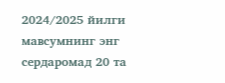2024/2025 йилги мавсумнинг энг сердаромад 20 та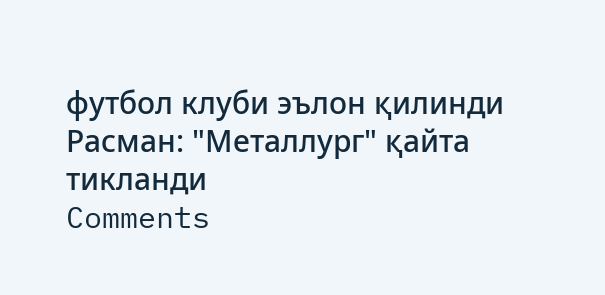футбол клуби эълон қилинди
Расман: "Металлург" қайта тикланди
Comments